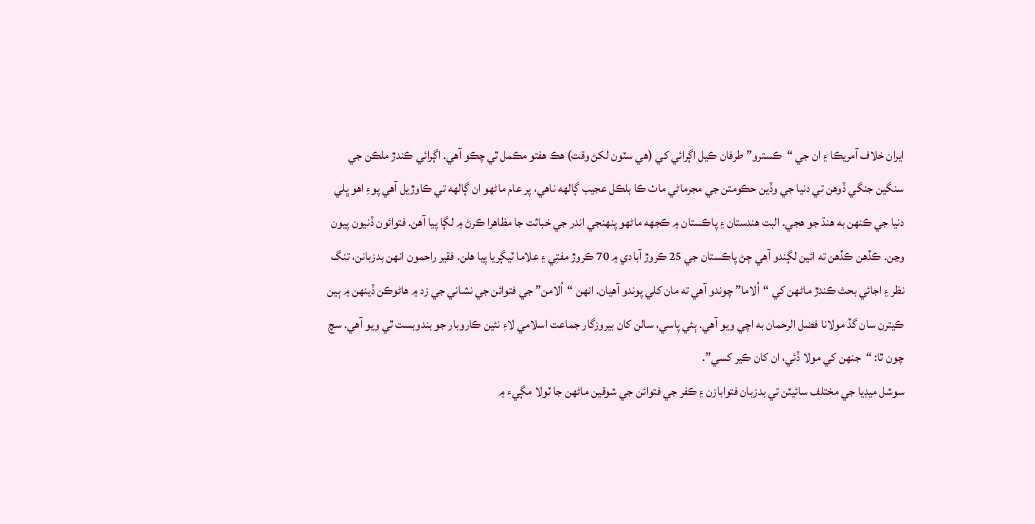ايران خلاف آمريڪا ۽ ان جي “ڪسترو” طرفان ڪيل اڳرائي کي (هي سٽون لکڻ وقت) هڪ هفتو مڪمل ٿي چڪو آهي. اڳرائي ڪندڙ ملڪن جي سنگين جنگي ڏوهن تي دنيا جي وڏين حڪومتن جي مجرماڻي ماٺ ڪا بلڪل عجيب ڳالهه ناهي، پر عام ماڻهو ان ڳالهه تي ڪاوڙيل آهي پوءِ اهو ڀلي دنيا جي ڪنهن به هنڌ جو هجي. البت هندستان ۽ پاڪستان ۾ ڪجهه ماڻهو پنهنجي اندر جي خباثت جا مظاهرا ڪرڻ ۾ لڳا پيا آهن. فتوائون ڏنيون پيون وڃن. ڪڏهن ڪڏهن ته ائين لڳندو آهي ڄڻ پاڪستان جي 25 ڪروڙ آبادي ۾ 70 ڪروڙ مفتِي ۽ علاما ٽيڳريا پيا ھلن. فقير راحمون انهن بدزبانن، تنگ نظر ۽ اجائي بحث ڪندڙ ماڻهن کي “اُلاما” چوندو آهي ته مان کلي پوندو آهيان. انهن “اُلامن” جي فتوائن جي نشاني جي زد ۾ ھاڻوڪن ڏينهن ۾ ٻين ڪيترن سان گڏ مولانا فضل الرحمان به اچي ويو آهي. ٻئي پاسي، سالن کان بيروزگار جماعت اسلامي لاءِ نئين ڪاروبار جو بندوبست ٿي ويو آهي. سچ چون ٿا: “جنهن کي مولا ڏئي، ان کان ڪير کسي”.
سوشل ميڊيا جي مختلف سائيٽن تي بدزبان فتوابازن ۽ ڪفر جي فتوائن جي شوقين ماڻهن جا ٽولا مڳيء ۾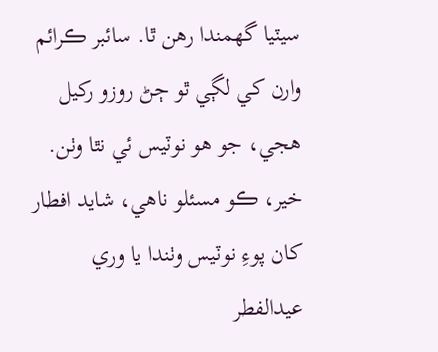سيٽيا گهمندا رهن ٿا. سائبر ڪرائم وارن کي لڳي ٿو ڄڻ روزو رکيل هجي، جو هو نوٽيس ئي نٿا وٺن. خير، ڪو مسئلو ناهي، شايد افطار کان پوءِ نوٽيس وٺندا يا وري عيدالفطر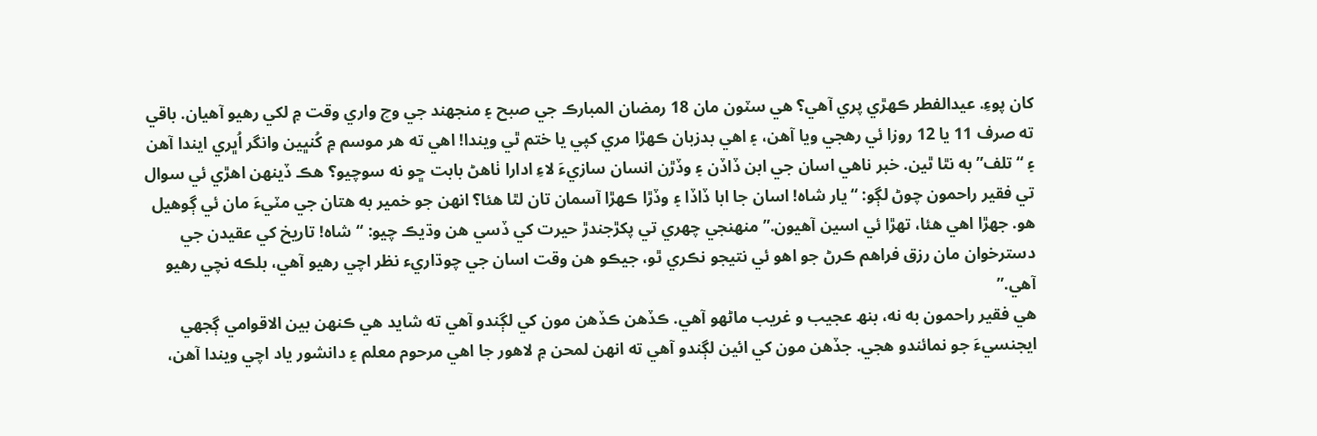کان پوءِ. عيدالفطر ڪهڙي پري آهي؟ هي سٽون مان 18 رمضان المبارڪ جي صبح ۽ منجهند جي وچ واري وقت ۾ لکي رهيو آهيان. باقي ته صرف 11 يا 12 روزا ئي رهجي ويا آهن، ۽ اهي بدزبان ڪهڙا مري کپي يا ختم ٿي ويندا! اهي ته هر موسم ۾ کُنڀين وانگر اُڀري ايندا آهن ۽ “تلف” به نٿا ٿين. خبر ناهي اسان جي ابن ڏاڏن ۽ وڏڙن انسان سازيءَ لاءِ ادارا ٺاهڻ بابت ڇو نه سوچيو؟ هڪ ڏينهن اهڙي ئي سوال تي فقير راحمون چوڻ لڳو: “يار شاه! اسان جا ابا ڏاڏا ۽ وڏڙا ڪهڙا آسمان تان لٿا هئا؟ انهن جو خمير به هتان جي مٽيءَ مان ئي ڳوھيل هو. جھڙا اهي هئا، تھڙا ئي اسين آهيون.” منهنجي چهري تي پکڙجندڙ حيرت کي ڏسي هن وڌيڪ چيو: “شاه! تاريخ کي عقيدن جي دسترخوان مان رزق فراهم ڪرڻ جو اهو ئي نتيجو نڪري ٿو، جيڪو هن وقت اسان جي چوڌاريء نظر اچي رهيو آهي، بلڪه نچي رهيو آهي.”
هي فقير راحمون به نه، بنھ عجيب و غريب ماڻهو آهي. ڪڏهن ڪڏهن مون کي لڳندو آهي ته شايد هي ڪنهن بين الاقوامي ڳجھي ايجنسيءَ جو نمائندو هجي. جڏهن مون کي ائين لڳندو آهي ته انهن لمحن ۾ لاهور جا اهي مرحوم معلم ۽ دانشور ياد اچي ويندا آهن،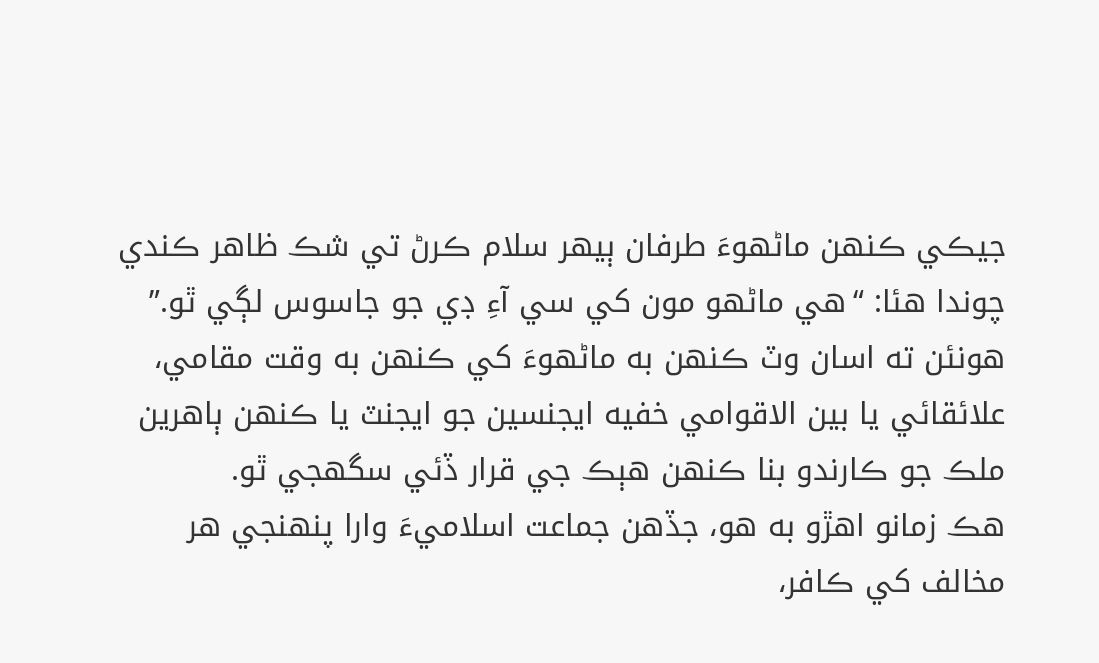جيڪي ڪنهن ماڻهوءَ طرفان ٻيهر سلام ڪرڻ تي شڪ ظاهر ڪندي چوندا هئا: “هي ماڻهو مون کي سي آءِ ڊي جو جاسوس لڳي ٿو.” ھونئن ته اسان وٽ ڪنهن به ماڻهوءَ کي ڪنهن به وقت مقامي، علائقائي يا بين الاقوامي خفيه ايجنسين جو ايجنٽ يا ڪنهن ٻاهرين ملڪ جو ڪارندو بنا ڪنهن هٻڪ جي قرار ڏئي سگهجي ٿو.
هڪ زمانو اهڙو به هو، جڏهن جماعت اسلاميءَ وارا پنهنجي هر مخالف کي ڪافر،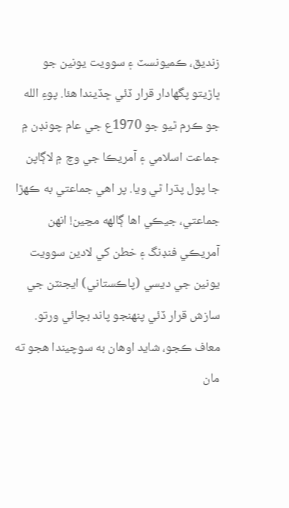زنديق، ڪميونسٽ ۽ سوويت يونين جو ڀاڙيتو پگھادار قرار ڏئي ڇڏيندا هئا. پوءِ الله جو ڪرم ٿيو جو 1970ع جي عام چونڊن ۾ جماعت اسلامي ۽ آمريڪا جي وچ ۾ لاڳاپن جا پول پڌرا ٿي ويا. پر اهي جماعتي به ڪهڙا جماعتي، جيڪي اھا ڳالهه مڃين! انهن آمريڪي فنڊنگ ۽ خطن کي لادين سوويت يونين جي ديسي (پاڪستاني) ايجنٽن جي سازش قرار ڏئي پنهنجو پاند بچائي ورتو.
معاف ڪجو، شايد اوهان به سوچيندا هجو ته مان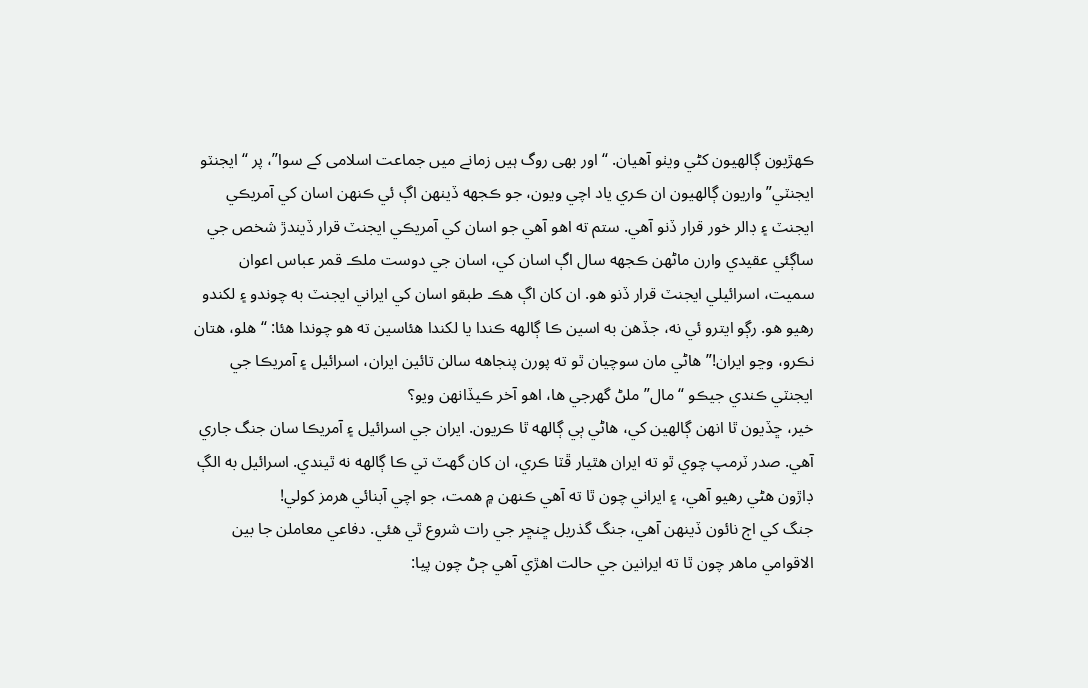ڪهڙيون ڳالهيون کڻي ويٺو آهيان. “اور بھی روگ ہیں زمانے میں جماعت اسلامی کے سوا”، پر “ايجنٽو ايجنٽي” واريون ڳالهيون ان ڪري ياد اچي ويون، جو ڪجهه ڏينهن اڳ ئي ڪنهن اسان کي آمريڪي ايجنٽ ۽ ڊالر خور قرار ڏنو آهي. ستم ته اهو آهي جو اسان کي آمريڪي ايجنٽ قرار ڏيندڙ شخص جي ساڳئي عقيدي وارن ماڻهن ڪجهه سال اڳ اسان کي، اسان جي دوست ملڪ قمر عباس اعوان سميت، اسرائيلي ايجنٽ قرار ڏنو هو. ان کان اڳ هڪ طبقو اسان کي ايراني ايجنٽ به چوندو ۽ لکندو رهيو هو. رڳو ايترو ئي نه، جڏهن به اسين ڪا ڳالهه ڪندا يا لکندا هئاسين ته هو چوندا هئا: “ھلو، هتان نڪرو، وڃو ايران!” هاڻي مان سوچيان ٿو ته پورن پنجاهه سالن تائين ايران، اسرائيل ۽ آمريڪا جي ايجنٽي ڪندي جيڪو “مال” ملڻ گهرجي ها، اهو آخر ڪيڏانهن ويو؟
خير، ڇڏيون ٿا انھن ڳالھين کي، هاڻي ٻي ڳالهه ٿا ڪريون. ايران جي اسرائيل ۽ آمريڪا سان جنگ جاري آهي. صدر ٽرمپ چوي ٿو ته ايران هٿيار ڦٽا ڪري، ان کان گهٽ تي ڪا ڳالهه نه ٿيندي. اسرائيل به الڳ ڊاڙون ھڻي رهيو آهي، ۽ ايراني چون ٿا ته آھي ڪنھن ۾ همت، جو اچي آبنائي هرمز کولي!
جنگ کي اڄ نائون ڏينهن آهي، جنگ گذريل ڇنڇر جي رات شروع ٿي هئي. دفاعي معاملن جا بين الاقوامي ماهر چون ٿا ته ايرانين جي حالت اهڙي آهي ڄڻ چون پيا: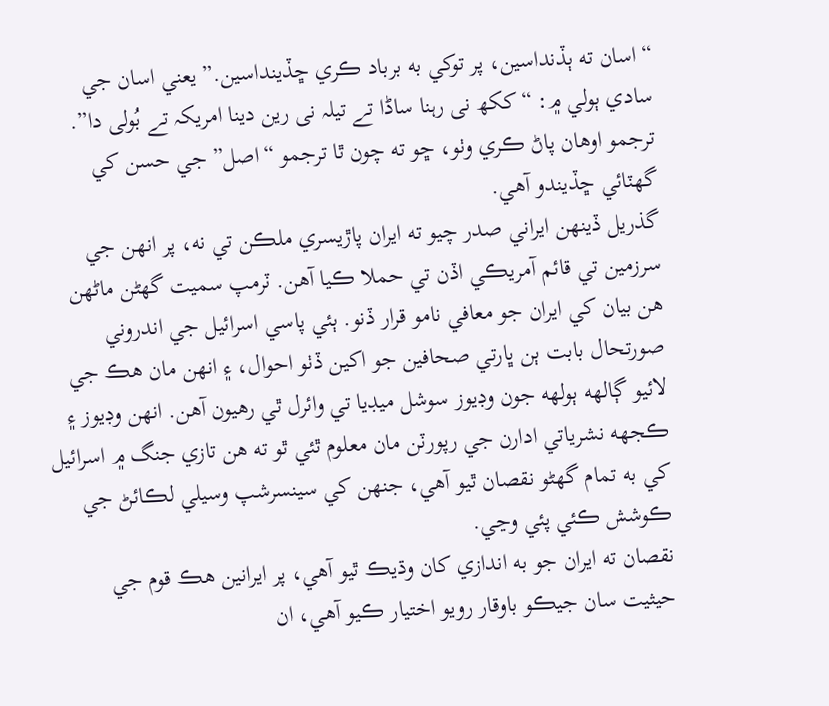“اسان ته ٻڏنداسين، پر توکي به برباد ڪري ڇڏينداسين.” يعني اسان جي سادي ٻولي ۾: “ککھ نی رہنا ساڈا تے تیلہ نی رین دینا امریکہ تے بُولی دا”. ترجمو اوهان پاڻ ڪري وٺو، ڇو ته چون ٿا ترجمو “اصل” جي حسن کي گهٽائي ڇڏيندو آهي.
گذريل ڏينهن ايراني صدر چيو ته ايران پاڙيسري ملڪن تي نه، پر انهن جي سرزمين تي قائم آمريڪي اڏن تي حملا ڪيا آهن. ٽرمپ سميت گهڻن ماڻهن هن بيان کي ايران جو معافي نامو قرار ڏنو. ٻئي پاسي اسرائيل جي اندروني صورتحال بابت ٻن ڀارتي صحافين جو اکين ڏٺو احوال، ۽ انهن مان هڪ جي لائيو ڳالهه ٻولهه جون وڊيوز سوشل ميڊيا تي وائرل ٿي رهيون آهن. انهن وڊيوز ۽ ڪجهه نشرياتي ادارن جي رپورٽن مان معلوم ٿئي ٿو ته هن تازي جنگ ۾ اسرائيل کي به تمام گهڻو نقصان ٿيو آهي، جنهن کي سينسرشپ وسيلي لڪائڻ جي ڪوشش ڪئي پئي وڃي.
نقصان ته ايران جو به اندازي کان وڌيڪ ٿيو آهي، پر ايرانين هڪ قوم جي حيثيت سان جيڪو باوقار رويو اختيار ڪيو آهي، ان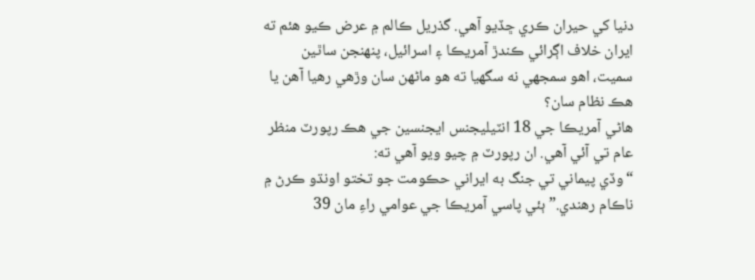دنيا کي حيران ڪري ڇڏيو آهي. گذريل ڪالم ۾ عرض ڪيو هئم ته ايران خلاف اڳرائي ڪندڙ آمريڪا ۽ اسرائيل، پنهنجن ساٿين سميت، اهو سمجهي نه سگهيا ته هو ماڻهن سان وڙهي رهيا آهن يا هڪ نظام سان؟
هاڻي آمريڪا جي 18 انٽيليجنس ايجنسين جي هڪ رپورٽ منظر عام تي آئي آهي. ان رپورٽ ۾ چيو ويو آهي ته:
“وڏي پيماني تي جنگ به ايراني حڪومت جو تختو اونڌو ڪرڻ ۾ ناڪام رهندي.” ٻئي پاسي آمريڪا جي عوامي راءِ مان 39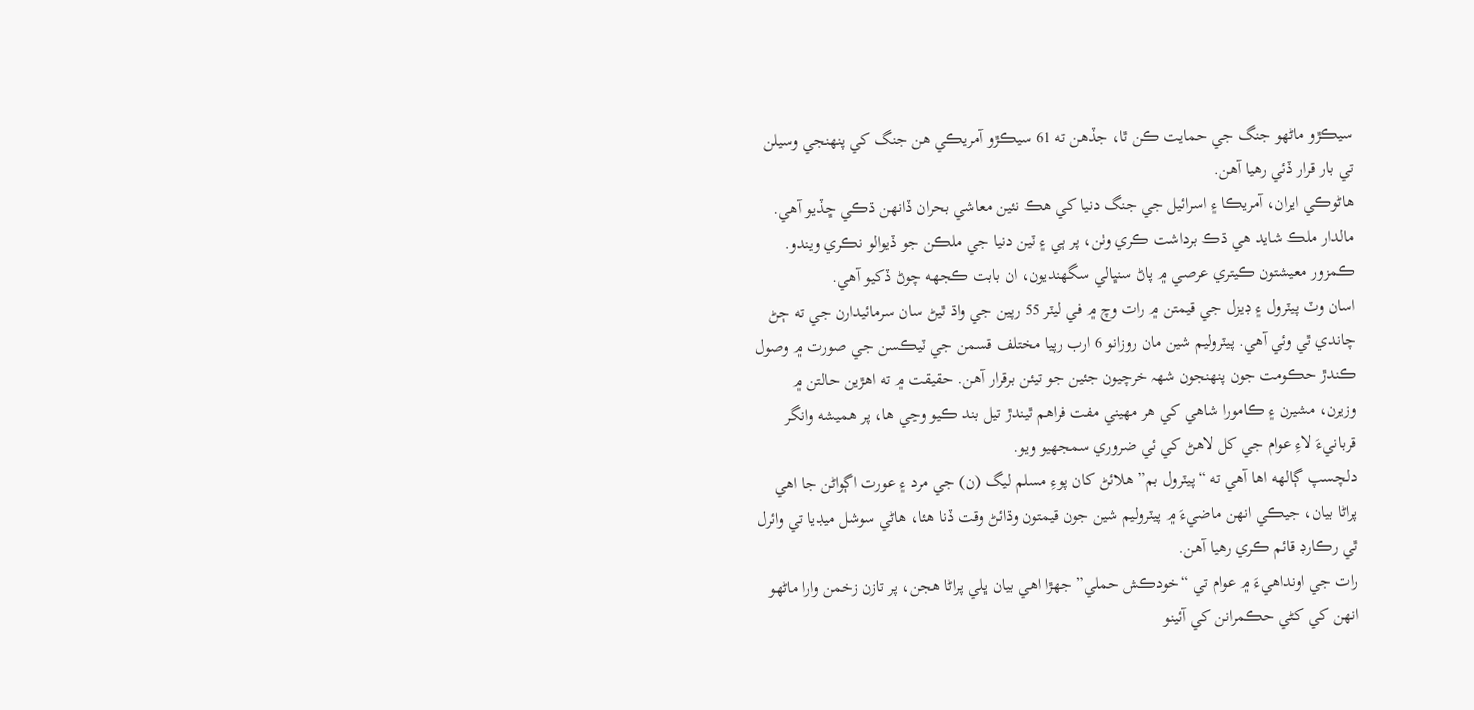سيڪڙو ماڻهو جنگ جي حمايت ڪن ٿا، جڏهن ته 61 سيڪڙو آمريڪي هن جنگ کي پنهنجي وسيلن تي بار قرار ڏئي رهيا آهن.
هاڻوڪي ايران، آمريڪا ۽ اسرائيل جي جنگ دنيا کي هڪ نئين معاشي بحران ڏانهن ڌڪي ڇڏيو آهي. مالدار ملڪ شايد هي ڌڪ برداشت ڪري وٺن، پر ٻي ۽ ٽين دنيا جي ملڪن جو ڏيوالو نڪري ويندو. ڪمزور معيشتون ڪيتري عرصي ۾ پاڻ سنڀالي سگهنديون، ان بابت ڪجهه چوڻ ڏکيو آهي.
اسان وٽ پيٽرول ۽ ڊيزل جي قيمتن ۾ رات وچ ۾ في ليٽر 55 رپين جي واڌ ٿيڻ سان سرمائيدارن جي ته ڄڻ چاندي ٿي وئي آهي. پيٽروليم شين مان روزانو 6 ارب رپيا مختلف قسمن جي ٽيڪسن جي صورت ۾ وصول ڪندڙ حڪومت جون پنهنجون شھہ خرچيون جئين جو تيئن برقرار آهن. حقيقت ۾ ته اهڙين حالتن ۾ وزيرن، مشيرن ۽ ڪامورا شاهي کي هر مهيني مفت فراهم ٿيندڙ تيل بند ڪيو وڃي ها، پر هميشه وانگر قربانيءَ لاءِ عوام جي کل لاهڻ کي ئي ضروري سمجهيو ويو.
دلچسپ ڳالهه اها آهي ته “پيٽرول بم” هلائڻ کان پوءِ مسلم ليگ (ن) جي مرد ۽ عورت اڳواڻن جا اهي پراڻا بيان، جيڪي انھن ماضيءَ ۾ پيٽروليم شين جون قيمتون وڌائڻ وقت ڏنا هئا، هاڻي سوشل ميڊيا تي وائرل ٿي رڪارڊ قائم ڪري رهيا آهن.
رات جي اونداهيءَ ۾ عوام تي “خودڪش حملي” جهڙا اهي بيان ڀلي پراڻا هجن، پر تازن زخمن وارا ماڻهو انهن کي کڻي حڪمرانن کي آئينو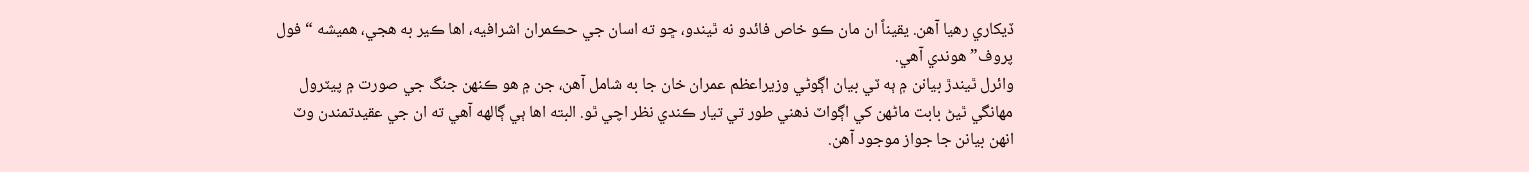ڏيکاري رهيا آهن. يقيناً ان مان ڪو خاص فائدو نه ٿيندو، ڇو ته اسان جي حڪمران اشرافيه، اها ڪير به هجي، هميشه “فول پروف” هوندي آهي.
وائرل ٿيندڙ بيانن ۾ ٻه ٽي بيان اڳوڻي وزيراعظم عمران خان جا به شامل آهن، جن ۾ هو ڪنهن جنگ جي صورت ۾ پيٽرول مهانگي ٿيڻ بابت ماڻهن کي اڳواٽ ذهني طور تي تيار ڪندي نظر اچي ٿو. البته اها ٻي ڳالهه آهي ته ان جي عقيدتمندن وٽ انهن بيانن جا جواز موجود آهن.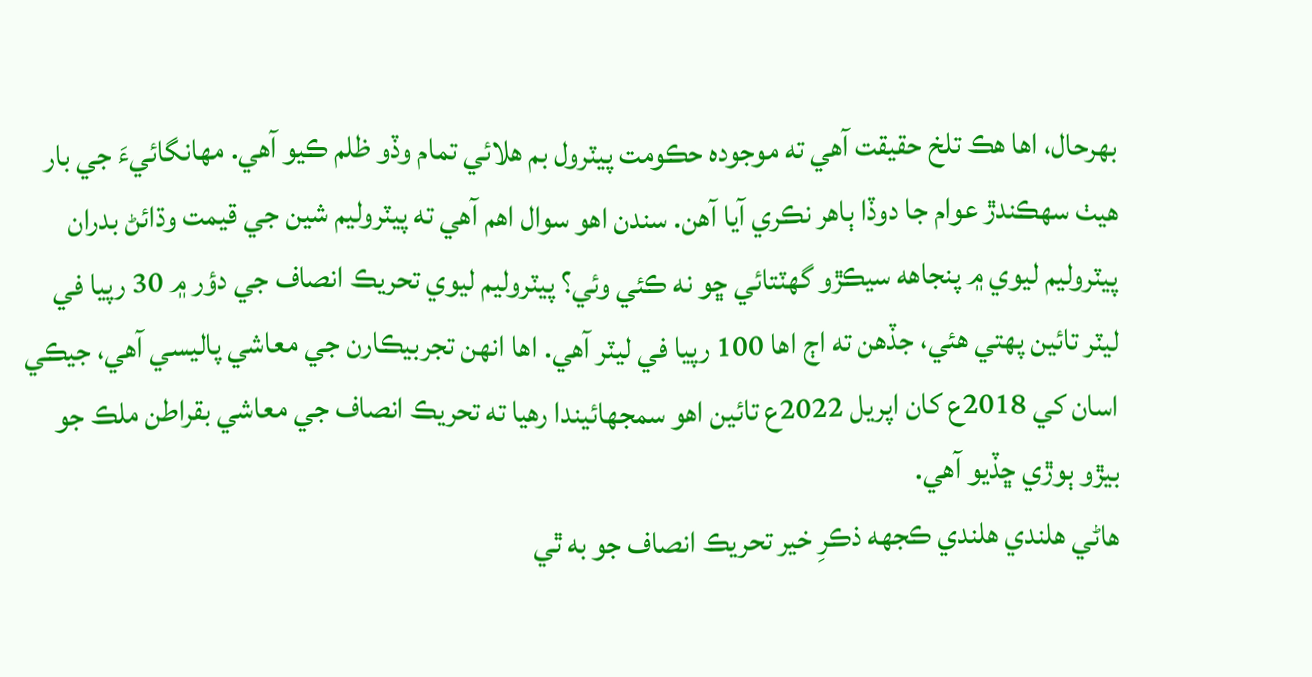بهرحال، اھا هڪ تلخ حقيقت آهي ته موجوده حڪومت پيٽرول بم هلائي تمام وڏو ظلم ڪيو آهي. مهانگائيءَ جي بار هيٺ سھڪندڙ عوام جا دوڏا ٻاهر نڪري آيا آهن. سندن اهو سوال اهم آهي ته پيٽروليم شين جي قيمت وڌائڻ بدران پيٽروليم ليوي ۾ پنجاهه سيڪڙو گهٽتائي ڇو نه ڪئي وئي؟ پيٽروليم ليوي تحريڪ انصاف جي دؤر ۾ 30 رپيا في ليٽر تائين پهتي هئي، جڏهن ته اڄ اها 100 رپيا في ليٽر آهي. اها انهن تجربيڪارن جي معاشي پاليسي آهي، جيڪي اسان کي 2018ع کان اپريل 2022ع تائين اهو سمجهائيندا رهيا ته تحريڪ انصاف جي معاشي بقراطن ملڪ جو بيڙو ٻوڙي ڇڏيو آهي.
هاڻي هلندي هلندي ڪجهه ذڪرِ خير تحريڪ انصاف جو به ٿي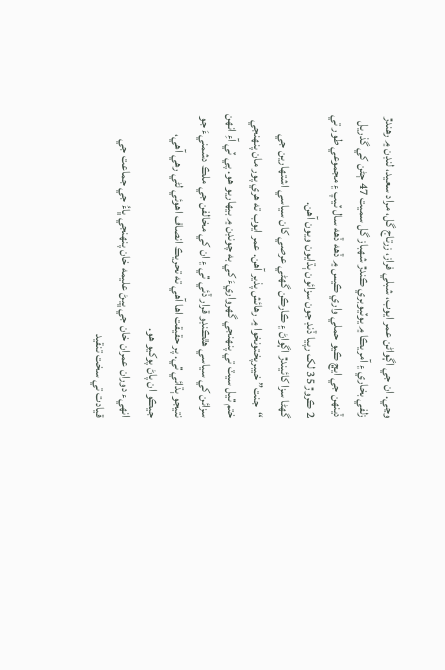وڃي. ان جي اڳواڻن عمر ايوب، شبلي فراز، زرتاج گل، مراد سعيد، لنڊن ۾ رهندڙ زلفي بخاري ۽ آمريڪا ۾ يوٽيوبري ڪندڙ شهباز گل سميت 47 ڄڻن کي گذريل ڏينهن جي ايڇ ڪيو حملي واري ڪيس ۾ ڏهه ڏهه سال ٽيپ ۽ مجموعي طور تي 2 ڪروڙ 35 لک رپيا ڏنڊ جون سزائون ٻڌايون ويون آهن.
گهڻا سزا کائيندڙ اڳواڻ ۽ ڪارڪن گهڻي عرصي کان سياسي اشتهارين جي “جنت” خيبرپختونخوا ۾ رهائش پذير آهن. عمر ايوب ته هري پور مان پنهنجي ختم ٿيل سيٽ تي پنهنجي گهرواريءَ کي به چونڊن ۾ بيهاريو هو. پي ٽي آءِ انهن سزائن کي سياسي هٿڪنڊو قرار ڏئي ٿي ۽ ان کي مخالفن جي ملڪ دشمنيءَ جو نتيجو ٻڌائي ٿي. پر حقيقت اها آهي ته تحريڪ انصاف اهوئي لڻي رهي آهي، جيڪو ان پاڻ پوکيو هو.
انهيء دوران عمران خان جي ڀيڻ عليمه خان پنهنجي ڀاءُ جي جماعت جي قيادت تي سخت تنقيد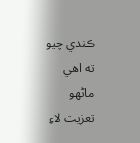ڪندي چيو ته اهي ماڻهو تعزيت لاءِ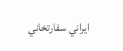ايراني سفارتخاني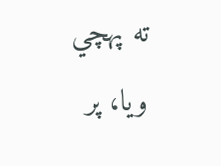ته پهچي ويا، پر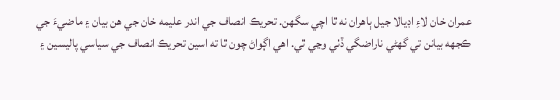عمران خان لاءِ اڊيالا جيل ٻاهران نه ٿا اچي سگهن. تحريڪ انصاف جي اندر عليمه خان جي هن بيان ۽ ماضيءَ جي ڪجهه بيانن تي گھڻي ناراضگي ڏٺي وڃي ٿي. اھي اڳواڻ چون ٿا ته اسين تحريڪ انصاف جي سياسي پاليسين ۽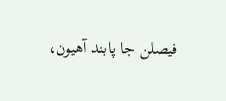فيصلن جا پابند آهيون،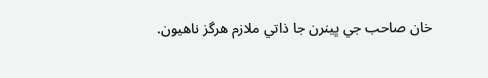خان صاحب جي ڀينرن جا ذاتي ملازم هرگز ناهيون.